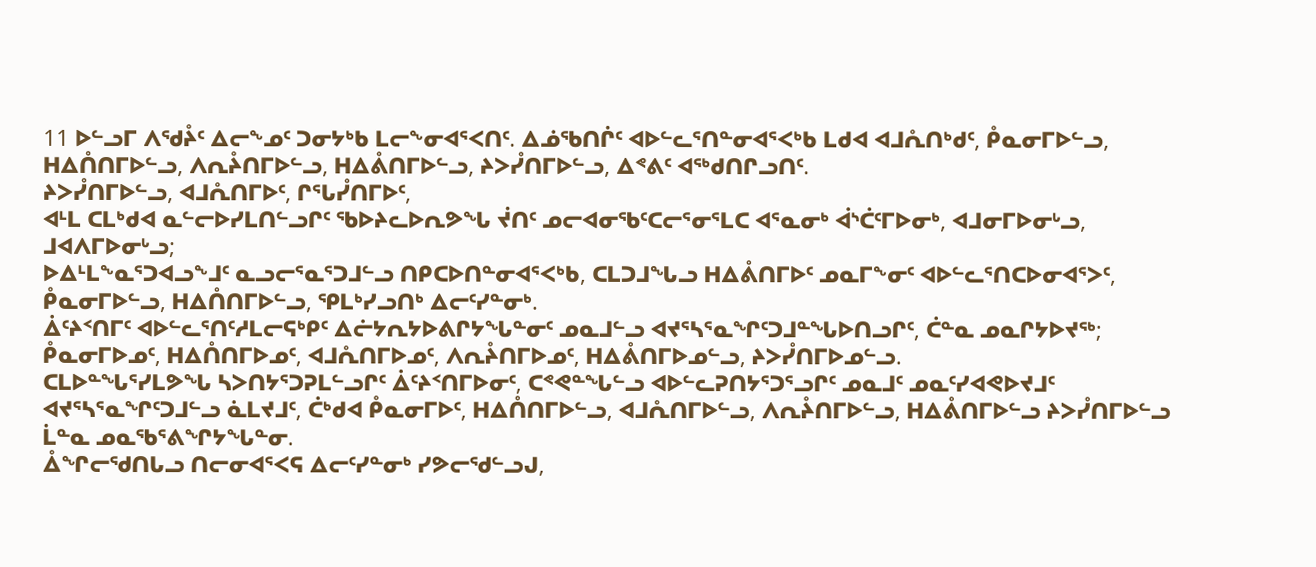11 ᐅᓪᓗᒥ ᐱᖁᔧᑦ ᐃᓕᖕᓄᑦ ᑐᓂᔭᒃᑲ ᒪᓕᖕᓂᐊᕐᐸᑎᑦ. ᐃᓅᖃᑎᒌᑦ ᐊᐅᓪᓚᕐᑎᓐᓂᐊᕐᐸᒃᑲ ᒪᑯᐊ ᐊᒧᕅᑎᒃᑯᑦ, ᑬᓇᓂᒥᐅᓪᓗ, ᕼᐃᑍᑎᒥᐅᓪᓗ, ᐱᕆᔧᑎᒥᐅᓪᓗ, ᕼᐃᕔᑎᒥᐅᓪᓗ, ᔨᐳᓮᑎᒥᐅᓪᓗ, ᐃᕝᕕᑦ ᐊᖅᑯᑎᒋᓗᑎᑦ.
ᔨᐳᓮᑎᒥᐅᓪᓗ, ᐊᒧᕅᑎᒥᐅᑦ, ᒋᕐᒐᓮᑎᒥᐅᑦ,
ᐊᒻᒪ ᑕᒪᒃᑯᐊ ᓇᓪᓕᐅᓯᒪᑎᓪᓗᒋᑦ ᖃᐅᔨᓚᐅᕆᕗᖓ ᔫᑎᑦ ᓄᓕᐊᓂᖃᑦᑕᓕᕐᓂᕐᒪᑕ ᐊᕐᓇᓂᒃ ᐋᔅᑖᑦᒥᐅᓂᒃ, ᐊᒧᓂᒥᐅᓂᒡᓗ, ᒧᐊᐱᒥᐅᓂᒡᓗ;
ᐅᐃᒻᒪᖕᓇᕐᑐᐊᓗᖕᒧᑦ ᓇᓗᓕᕐᓇᕐᑐᒧᓪᓗ ᑎᑭᑕᐅᑎᓐᓂᐊᕐᐸᒃᑲ, ᑕᒪᑐᒧᖓᓗ ᕼᐃᕔᑎᒥᐅᑦ ᓄᓇᒥᖕᓂᑦ ᐊᐅᓪᓚᕐᑎᑕᐅᓂᐊᕐᐳᑦ, ᑬᓇᓂᒥᐅᓪᓗ, ᕼᐃᑍᑎᒥᐅᓪᓗ, ᕿᒪᒃᓯᓗᑎᒃ ᐃᓕᑦᓯᓐᓂᒃ.
ᐄᑦᔨᑉᑎᒥᑦ ᐊᐅᓪᓚᕐᑎᑦᓱᒪᓕᕋᒃᑭᑦ ᐃᓖᔭᕆᔭᐅᕕᒋᔭᖓᓐᓂᑦ ᓄᓇᒧᓪᓗ ᐊᔪᕐᓴᕐᓇᖏᑦᑐᒧᓐᖓᐅᑎᓗᒋᑦ, ᑖᓐᓇ ᓄᓇᒋᔭᐅᔪᖅ; ᑬᓇᓂᒥᐅᓄᑦ, ᕼᐃᑍᑎᒥᐅᓄᑦ, ᐊᒧᕅᑎᒥᐅᓄᑦ, ᐱᕆᔧᑎᒥᐅᓄᑦ, ᕼᐃᕔᑎᒥᐅᓄᓪᓗ, ᔨᐳᓮᑎᒥᐅᓄᓪᓗ.
ᑕᒪᐅᓐᖓᕐᓯᒪᕗᖓ ᓴᐳᑎᔭᕐᑐᕈᒪᓪᓗᒋᑦ ᐄᑦᔨᑉᑎᒥᐅᓂᑦ, ᑕᕝᕙᓐᖓᓪᓗ ᐊᐅᓪᓚᕈᑎᔭᕐᑐᕐᓗᒋᑦ ᓄᓇᒧᑦ ᓄᓇᑦᓯᐊᕙᐅᔪᒧᑦ ᐊᔪᕐᓴᕐᓇᖏᑦᑐᒧᓪᓗ ᓈᒪᔪᒧᑦ, ᑖᒃᑯᐊ ᑬᓇᓂᒥᐅᑦ, ᕼᐃᑍᑎᒥᐅᓪᓗ, ᐊᒧᕅᑎᒥᐅᓪᓗ, ᐱᕆᔧᑎᒥᐅᓪᓗ, ᕼᐃᕔᑎᒥᐅᓪᓗ ᔨᐳᓮᑎᒥᐅᓪᓗ ᒫᓐᓇ ᓄᓇᖃᕐᕕᖏᔭᖓᓐᓂ.
ᐂᖏᓕᖁᑎᒐᓗ ᑎᓕᓂᐊᕐᐸᕋ ᐃᓕᑦᓯᓐᓂᒃ ᓯᕗᓕᖁᓪᓗᒍ,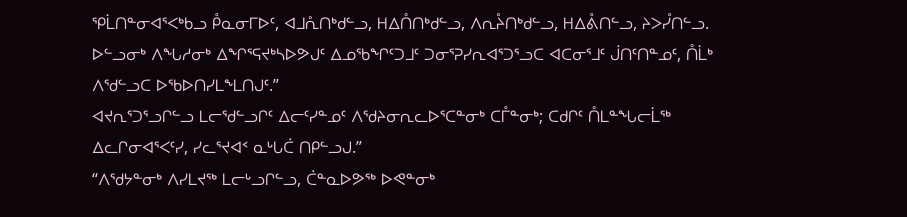ᕿᒫᑎᓐᓂᐊᕐᐸᒃᑲᓗ ᑬᓇᓂᒥᐅᑦ, ᐊᒧᕅᑎᒃᑯᓪᓗ, ᕼᐃᑍᑎᒃᑯᓪᓗ, ᐱᕆᔧᑎᒃᑯᓪᓗ, ᕼᐃᕔᑎᓪᓗ, ᔨᐳᓮᑎᓪᓗ.
ᐅᓪᓗᓂᒃ ᐱᖓᓱᓂᒃ ᐃᖏᕐᕋᔪᒃᓴᐅᕗᒍᑦ ᐃᓄᖃᖏᑦᑐᒧᑦ ᑐᓂᕐᕈᓯᕆᐊᕐᑐᕐᓗᑕ ᐊᑕᓂᕐᒧᑦ ᒎᑎᑦᑎᓐᓄᑦ, ᑍᒫᒃ ᐱᖁᓪᓗᑕ ᐅᖃᐅᑎᓯᒪᖕᒪᑎᒍᑦ.”
ᐊᔪᕆᕐᑐᕐᓗᒋᓪᓗ ᒪᓕᖁᓪᓗᒋᑦ ᐃᓕᑦᓯᓐᓄᑦ ᐱᖁᔨᓂᕆᓚᐅᕐᑕᓐᓂᒃ ᑕᒤᓐᓂᒃ; ᑕᑯᒋᑦ ᑍᒪᓐᖓᓕᒫᖅ ᐃᓚᒋᓂᐊᕐᐸᑦᓯ, ᓯᓚᕐᔪᐊᑉ ᓇᒡᒐᑖ ᑎᑭᓪᓗᒍ.”
“ᐱᖁᔭᓐᓂᒃ ᐱᓯᒪᔪᖅ ᒪᓕᒡᓗᒋᓪᓗ, ᑖᓐᓇᐅᕗᖅ ᐅᕙᓐᓂᒃ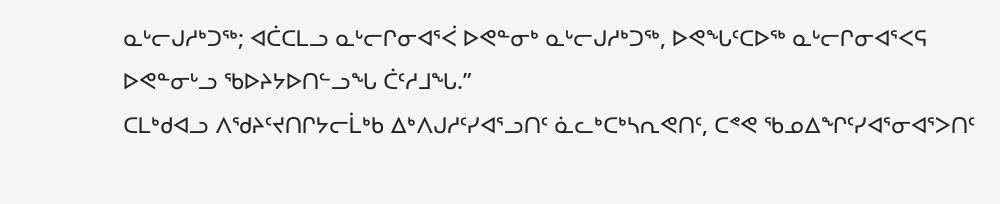ᓇᒡᓕᒍᓱᒃᑐᖅ; ᐊᑖᑕᒪᓗ ᓇᒡᓕᒋᓂᐊᕐᐹ ᐅᕙᓐᓂᒃ ᓇᒡᓕᒍᓱᒃᑐᖅ, ᐅᕙᖓᑦᑕᐅᖅ ᓇᒡᓕᒋᓂᐊᕐᐸᕋ ᐅᕙᓐᓂᒡᓗ ᖃᐅᔨᔭᐅᑎᓪᓗᖓ ᑖᑦᓱᒧᖓ.”
ᑕᒪᒃᑯᐊᓗ ᐱᖁᔨᑦᔪᑎᒋᔭᓕᒫᒃᑲ ᐃᒃᐱᒍᓱᑦᓯᐊᕐᓗᑎᑦ ᓈᓚᒃᑕᒃᓴᕆᕙᑎᑦ, ᑕᕝᕙ ᖃᓄᐃᖏᑦᓯᐊᕐᓂᐊᕐᐳᑎᑦ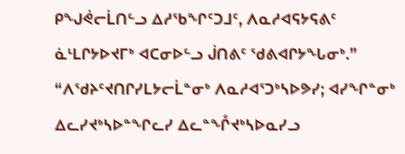ᑭᖑᕚᓕᒫᑎᓪᓗ ᐃᓱᖃᖏᑦᑐᒧᑦ, ᐱᓇᓱᐊᕋᔭᕋᕕᑦ ᓈᒻᒪᒋᔭᐅᔪᒥᒃ ᐊᑕᓂᐅᓪᓗ ᒎᑎᕕᑦ ᖁᕕᐊᒋᔭᖓᓂᒃ.”
“ᐱᖁᔨᑦᔪᑎᒋᓯᒪᔭᓕᒫᓐᓂᒃ ᐱᓇᓱᐊᕐᑐᒃᓴᐅᕗᓯ; ᐊᓯᖏᓐᓂᒃ ᐃᓚᓯᔪᒃᓴᐅᓐᖏᓚᓯ ᐃᓚᓐᖎᔪᒃᓴᐅᓇᓯᓗ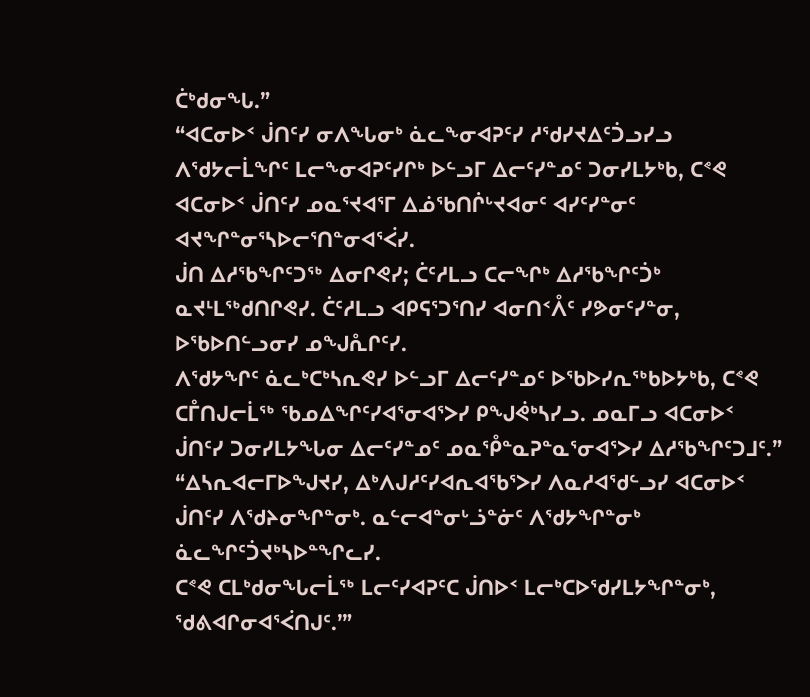ᑖᒃᑯᓂᖓ.”
“ᐊᑕᓂᐅᑉ ᒎᑎᑦᓯ ᓂᐱᖓᓂᒃ ᓈᓚᖕᓂᐊᕈᑦᓯ ᓱᖁᓯᔪᐃᑦᑑᓗᓯᓗ ᐱᖁᔭᓕᒫᖏᑦ ᒪᓕᖕᓂᐊᕈᑦᓯᒋᒃ ᐅᓪᓗᒥ ᐃᓕᑦᓯᓐᓄᑦ ᑐᓂᓯᒪᔭᒃᑲ, ᑕᕝᕙ ᐊᑕᓂᐅᑉ ᒎᑎᑦᓯ ᓄᓇᕐᔪᐊᕐᒥ ᐃᓅᖃᑎᒌᒡᔪᐊᓂᑦ ᐊᓯᑦᓯᓐᓂᑦ ᐊᔪᖏᓐᓂᕐᓴᐅᓕᕐᑎᓐᓂᐊᕐᐹᓯ.
ᒎᑎ ᐃᓱᖃᖏᑦᑐᖅ ᐃᓂᒋᕙᓯ; ᑖᑦᓱᒪᓗ ᑕᓕᖏᒃ ᐃᓱᖃᖏᑦᑑᒃ ᓇᔪᒻᒪᖅᑯᑎᒋᕙᓯ. ᑖᑦᓱᒪᓗ ᐊᑭᕋᕐᑐᕐᑎᓯ ᐊᓂᑎᑉᐰᑦ ᓯᕗᓂᑦᓯᓐᓂ, ᐅᖃᐅᑎᓪᓗᓂᓯ ᓄᖑᕅᒋᑦᓯ.
ᐱᖁᔭᖏᑦ ᓈᓚᒃᑕᒃᓴᕆᕙᓯ ᐅᓪᓗᒥ ᐃᓕᑦᓯᓐᓄᑦ ᐅᖃᐅᓯᕆᖅᑲᐅᔭᒃᑲ, ᑕᕝᕙ ᑕᒤᑎᒍᓕᒫᖅ ᖃᓄᐃᖏᑦᓯᐊᕐᓂᐊᕐᐳᓯ ᑭᖑᕚᒃᓴᓯᓗ. ᓄᓇᒥᓗ ᐊᑕᓂᐅᑉ ᒎᑎᑦᓯ ᑐᓂᓯᒪᔭᖓᓂ ᐃᓕᑦᓯᓐᓄᑦ ᓄᓇᕾᓐᓇᕈᓐᓇᕐᓂᐊᕐᐳᓯ ᐃᓱᖃᖏᑦᑐᒧᑦ.”
“ᐃᓴᕆᐊᓕᒥᐅᖑᔪᓯ, ᐃᒃᐱᒍᓱᑦᓯᐊᕆᐊᖃᕐᐳᓯ ᐱᓇᓱᐊᖁᓪᓗᓯ ᐊᑕᓂᐅᑉ ᒎᑎᑦᓯ ᐱᖁᔨᓂᖏᓐᓂᒃ. ᓇᓪᓕᐊᓐᓂᒡᓘᓐᓃᑦ ᐱᖁᔭᖏᓐᓂᒃ ᓈᓚᖏᑦᑑᔪᒃᓴᐅᓐᖏᓚᓯ.
ᑕᕝᕙ ᑕᒪᒃᑯᓂᖓᓕᒫᖅ ᒪᓕᑦᓯᐊᕈᑦᑕ ᒎᑎᐅᑉ ᒪᓕᒃᑕᐅᖁᓯᒪᔭᖏᓐᓂᒃ, ᖁᕕᐊᒋᓂᐊᕐᐹᑎᒍᑦ.’”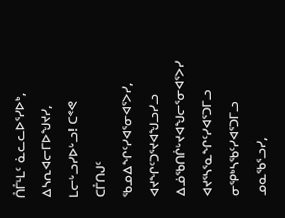ᑍᒤᒻᒪᑦ ᓈᓚᓚᐅᕐᓯᐅᒃ, ᐃᓴᕆᐊᓕᒥᐅᖑᔪᓯ, ᒪᓕᒡᓗᓯᐅᒡᓗ! ᑕᕝᕙ ᑕᒤᑎᒍᑦ ᖃᓄᐃᖏᑦᓯᐊᕐᓂᐊᕐᐳᓯ, ᐊᔪᖏᑦᑐᕐᔪᐊᖑᓗᓯᓗ ᐃᓅᖃᑎᒌᒡᔪᐊᖑᓕᕐᓂᐊᕐᐳᓯ ᐊᔪᕐᓴᕐᓇᖏᑦᓯᐊᕐᑐᒥᓗ ᓂᕿᒃᓴᖃᑦᓯᐊᕐᑐᒥᓗ ᓄᓇᖃᕐᓗᓯ,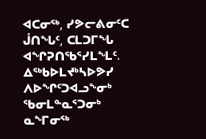ᐊᑕᓂᖅ, ᓯᕗᓕᕕᓂᑦᑕ ᒎᑎᖓᑦ, ᑕᒪᑐᒥᖓ ᐊᖏᕈᑎᖃᕐᓯᒪᖕᒪᑦ.
ᐃᖅᑲᐅᒪᔪᒃᓴᐅᕗᓯ ᐱᐅᖏᑦᑐᐊᓗᖕᓂᒃ ᖃᓂᒪᓐᓇᕐᑐᓂᒃ ᓇᖕᒥᓂᖅ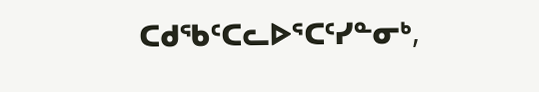ᑕᑯᖃᑦᑕᓚᐅᕐᑕᑦᓯᓐᓂᒃ,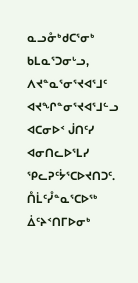ᓇᓗᓁᒃᑯᑕᕐᓂᒃ ᑲᒪᓇᕐᑐᓂᒡᓗ, ᐱᔪᓐᓇᕐᓂᕐᔪᐊᕐᒧᑦ ᐊᔪᖏᓐᓂᕐᔪᐊᕐᒧᓪᓗ ᐊᑕᓂᐅᑉ ᒎᑎᑦᓯ ᐊᓂᑎᓚᐅᕐᒪᓯ ᕿᓚᕈᑦᔮᕐᑕᐅᔪᑎᑐᑦ. ᑍᒫᑦᓮᓐᓇᕐᑕᐅᖅ ᐄᑦᔨᑉᑎᒥᐅᓂᒃ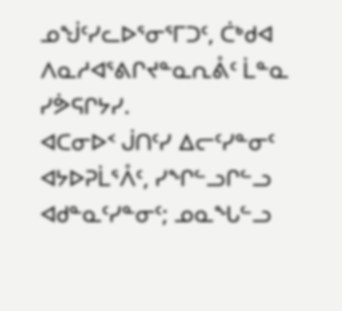ᓄᖒᑦᓯᓚᐅᕐᓂᕐᒥᑐᑦ, ᑖᒃᑯᐊ ᐱᓇᓱᐊᕐᕕᒋᔪᓐᓇᕆᕔᑦ ᒫᓐᓇ ᓯᕘᕋᒋᔭᓯ.
ᐊᑕᓂᐅᑉ ᒎᑎᑦᓯ ᐃᓕᑦᓯᓐᓂᑦ ᐊᔭᐅᕈᒫᕐᐰᑦ, ᓯᖏᓪᓗᒋᓪᓗ ᐊᑯᓐᓇᑦᓯᓐᓂᑦ; ᓄᓇᖓᓪᓗ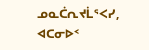ᓄᓇᑖᕆᔪᒫᕐᐸᓯ, ᐊᑕᓂᐅᑉ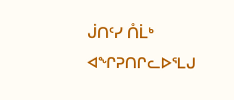ᒎᑎᑦᓯ ᑍᒫᒃ ᐊᖏᕈᑎᒋᓚᐅᕐᒪᒍ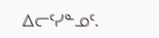ᐃᓕᑦᓯᓐᓄᑦ.